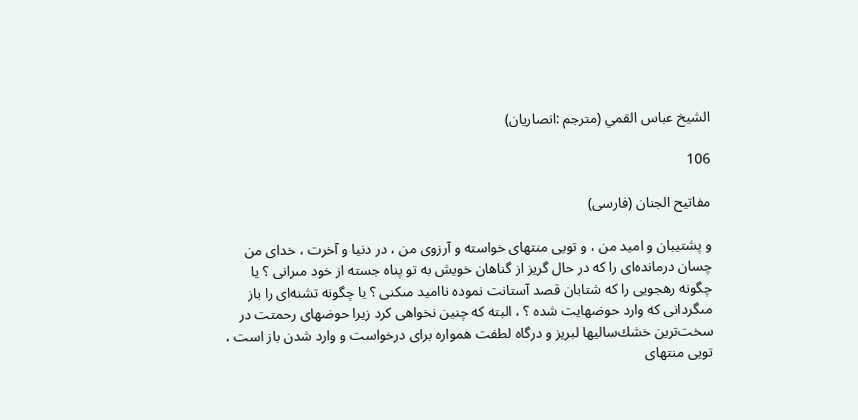الشيخ عباس القمي (مترجم :انصاريان)

106

مفاتيح الجنان (فارسى)

و پشتيبان و اميد من ، و تويى منتهاى خواسته و آرزوى من ، در دنيا و آخرت ، خداى من چسان درمانده‌اى را كه در حال گريز از گناهان خويش به تو پناه جسته از خود مىرانى ؟ يا چگونه رهجويى را كه شتابان قصد آستانت نموده نااميد مىكنى ؟ يا چگونه تشنه‌اى را باز مىگردانى كه وارد حوضهايت شده ؟ ، البته كه چنين نخواهى كرد زيرا حوضهاى رحمتت در سخت‌ترين خشك‌ساليها لبريز و درگاه لطفت همواره براى درخواست و وارد شدن باز است ، تويى منتهاى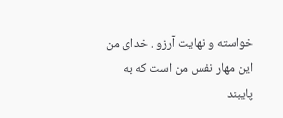خواسته و نهايت آرزو . خداى من اين مهار نفس من است كه به پايبند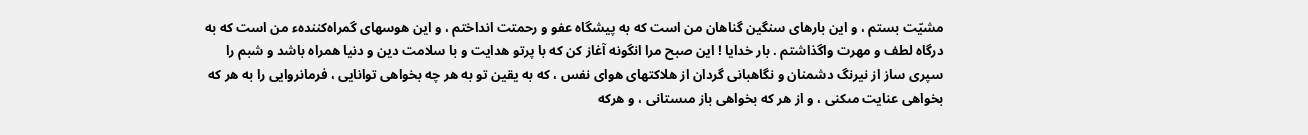مشيّت بستم ، و اين بارهاى سنگين گناهان من است كه به پيشگاه عفو و رحمتت انداختم ، و اين هوسهاى گمراه‌كنندهء من است كه به درگاه لطف و مهرت واگذاشتم . بار خدايا ! اين صبح مرا انگونه آغاز كن كه با پرتو هدايت و با سلامت دين و دنيا همراه باشد و شبم را سپرى ساز از نيرنگ دشمنان و نگاهبانى گردان از هلاكتهاى هواى نفس ، كه به يقين تو به هر چه بخواهى توانايى ، فرمانروايى را به هر كه بخواهى عنايت مىكنى ، و از هر كه بخواهى باز مىستانى ، و هركه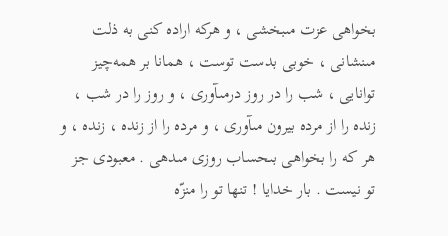بخواهى عزت مىبخشى ، و هركه اراده كنى به ذلت مىنشانى ، خوبى بدست توست ، همانا بر همه‌چيز توانايى ، شب را در روز درمىآورى ، و روز را در شب ، زنده را از مرده بيرون مىآورى ، و مرده را از زنده ، زنده ، و هر كه را بخواهى بىحساب روزى مىدهى . معبودى جز تو نيست . بار خدايا ! تنها تو را منزّه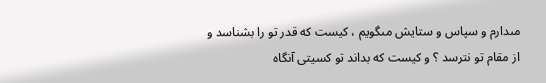مىدارم و سپاس و ستايش مىگويم ، كيست كه قدر تو را بشناسد و از مقام تو نترسد ؟ و كيست كه بداند تو كسيتى آنگاه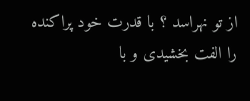از تو نهراسد ؟ با قدرت خود پراكنده را الفت بخشيدى و با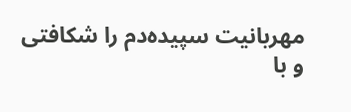مهربانيت سپيده‌دم را شكافتى و با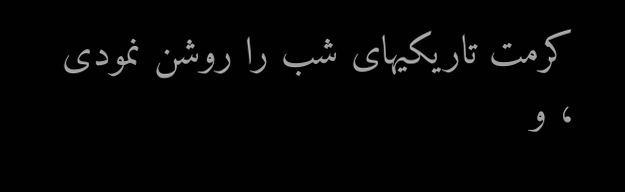كرمت تاريكيهاى شب را روشن نمودى ، و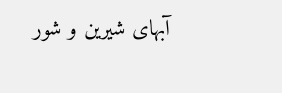آبهاى شيرين و شور